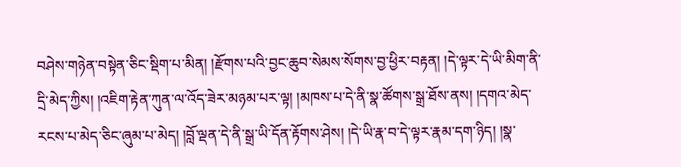བཤེས་གཉེན་བསྟེན་ཅིང་སྡིག་པ་མིན། །རྫོགས་པའི་བྱང་ཆུབ་སེམས་སོགས་བྱ་ཕྱིར་བརྟན། །དེ་ལྟར་དེ་ཡི་མིག་ནི་དྲི་མེད་ཀྱིས། །འཇིག་རྟེན་ཀུན་ལ་འོད་ཟེར་མཉམ་པར་ལྟ། །མཁས་པ་དེ་ནི་སྣ་ཚོགས་སྒྲ་ཐོས་ནས། །དགའ་མེད་རངས་པ་མེད་ཅིང་ཞུམ་པ་མེད། །བློ་ལྡན་དེ་ནི་སྒྲ་ཡི་དོན་རྟོགས་ཤེས། །དེ་ཡི་རྣ་བ་དེ་ལྟར་རྣམ་དག་ཉིད། །སྣ་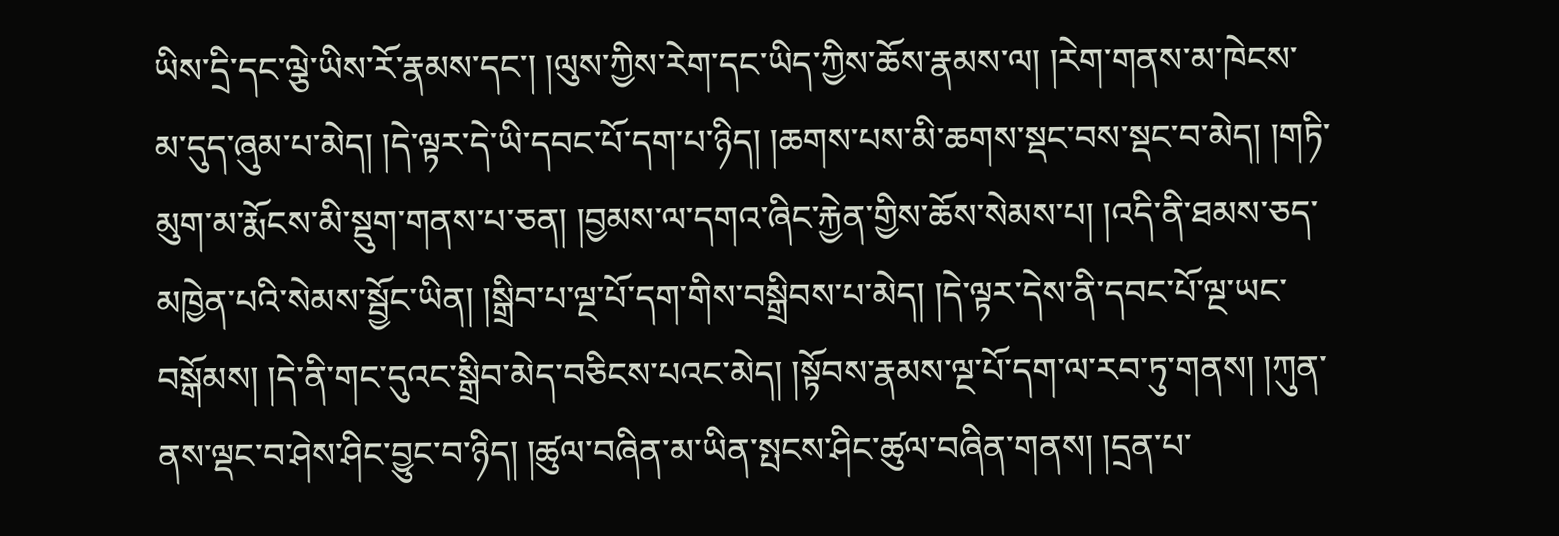ཡིས་དྲི་དང་ལྕེ་ཡིས་རོ་རྣམས་དང་། །ལུས་ཀྱིས་རེག་དང་ཡིད་ཀྱིས་ཆོས་རྣམས་ལ། །རེག་གནས་མ་ཁེངས་མ་དུད་ཞུམ་པ་མེད། །དེ་ལྟར་དེ་ཡི་དབང་པོ་དག་པ་ཉིད། །ཆགས་པས་མི་ཆགས་སྡང་བས་སྡང་བ་མེད། །གཏི་མུག་མ་རྨོངས་མི་སྡུག་གནས་པ་ཅན། །བྱམས་ལ་དགའ་ཞིང་རྐྱེན་གྱིས་ཆོས་སེམས་པ། །འདི་ནི་ཐམས་ཅད་མཁྱེན་པའི་སེམས་སྦྱོང་ཡིན། །སྒྲིབ་པ་ལྔ་པོ་དག་གིས་བསྒྲིབས་པ་མེད། །དེ་ལྟར་དེས་ནི་དབང་པོ་ལྔ་ཡང་བསྒོམས། །དེ་ནི་གང་དུའང་སྒྲིབ་མེད་བཅིངས་པའང་མེད། །སྟོབས་རྣམས་ལྔ་པོ་དག་ལ་རབ་ཏུ་གནས། །ཀུན་ནས་ལྡང་བ་ཤེས་ཤིང་བྱུང་བ་ཉིད། །ཚུལ་བཞིན་མ་ཡིན་སྤངས་ཤིང་ཚུལ་བཞིན་གནས། །དྲན་པ་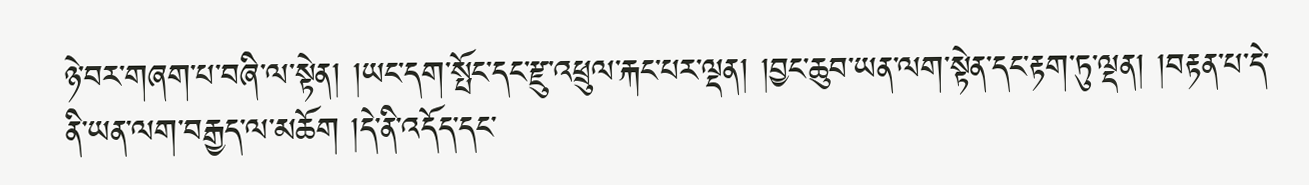ཉེ་བར་གཞག་པ་བཞི་ལ་སྟེན། །ཡང་དག་སྤོང་དང་རྫུ་འཕྲུལ་རྐང་པར་ལྡན། །བྱང་ཆུབ་ཡན་ལག་སྟེན་དང་རྟག་ཏུ་ལྡན། །བརྟན་པ་དེ་ནི་ཡན་ལག་བརྒྱད་ལ་མཆོག །དེ་ནི་འདོད་དང་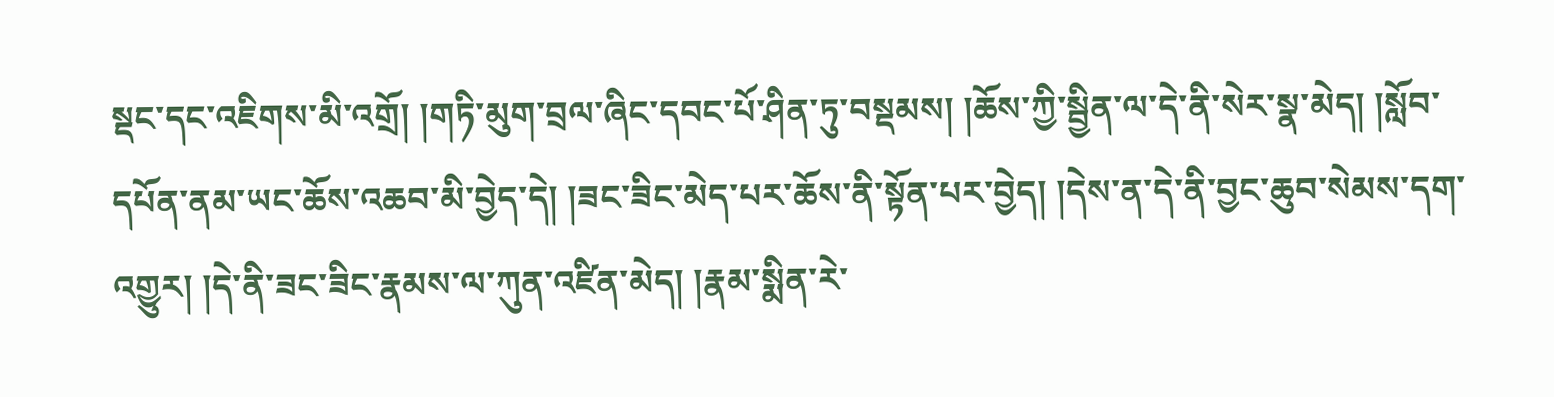སྡང་དང་འཇིགས་མི་འགྲོ། །གཏི་མུག་བྲལ་ཞིང་དབང་པོ་ཤིན་ཏུ་བསྡམས། །ཆོས་ཀྱི་སྦྱིན་ལ་དེ་ནི་སེར་སྣ་མེད། །སློབ་དཔོན་ནམ་ཡང་ཆོས་འཆབ་མི་བྱེད་དེ། །ཟང་ཟིང་མེད་པར་ཆོས་ནི་སྟོན་པར་བྱེད། །དེས་ན་དེ་ནི་བྱང་ཆུབ་སེམས་དག་འགྱུར། །དེ་ནི་ཟང་ཟིང་རྣམས་ལ་ཀུན་འཛིན་མེད། །རྣམ་སྨིན་རེ་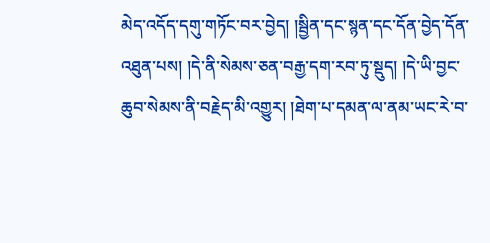མེད་འདོད་དགུ་གཏོང་བར་བྱེད། །སྦྱིན་དང་སྙན་དང་དོན་བྱེད་དོན་འཐུན་པས། །དེ་ནི་སེམས་ཅན་བརྒྱ་དག་རབ་ཏུ་སྡུད། །དེ་ཡི་བྱང་ཆུབ་སེམས་ནི་བརྗེད་མི་འགྱུར། །ཐེག་པ་དམན་ལ་ནམ་ཡང་རེ་བ་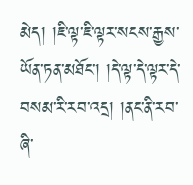མེད། །ཇི་ལྟ་ཇི་ལྟར་སངས་རྒྱས་ཡོན་ཏན་མཐོང་། །དེ་ལྟ་དེ་ལྟར་དེ་བསམ་རི་རབ་འདྲ། །ནང་ནི་རབ་ཞི་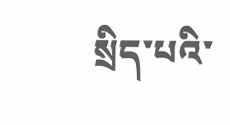སྲིད་པའི་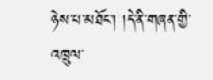ཉེས་པ་མཐོང་། །དེ་ནི་གཞན་གྱི་འཁྲུལ་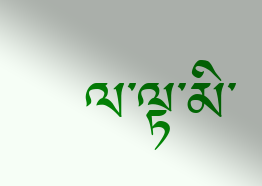ལ་ལྟ་མི་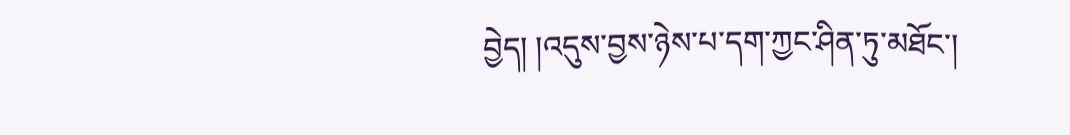བྱེད། །འདུས་བྱས་ཉེས་པ་དག་ཀྱང་ཤིན་ཏུ་མཐོང་།